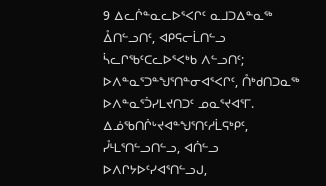9 ᐃᓚᒌᓐᓇᓚᐅᕐᐸᒋᑦ ᓇᒧᑐᐃᓐᓇᖅ ᐂᑎᓪᓗᑎᑦ, ᐊᑭᕋᓕᒫᑎᓪᓗ ᓵᓚᒋᖃᑦᑕᓚᐅᕐᐸᒃᑲ ᐱᓪᓗᑎᑦ; ᐅᐱᓐᓇᕐᑐᓐᖑᕐᑎᓐᓂᐊᕐᐸᒋᑦ, ᑍᒃᑯᑎᑐᓇᖅ ᐅᐱᓐᓇᕐᑑᓯᒪᔪᑎᑐᑦ ᓄᓇᕐᔪᐊᕐᒥ.
ᐃᓅᖃᑎᒌᒡᔪᐊᓐᖑᕐᑎᑦᓱᒫᕋᒃᑭᑦ, ᓮᒻᒪᕐᑎᓪᓗᑎᓪᓗ, ᐊᑏᓪᓗ ᐅᐱᒋᔭᐅᑦᓯᐊᕐᑎᓪᓗᒍ,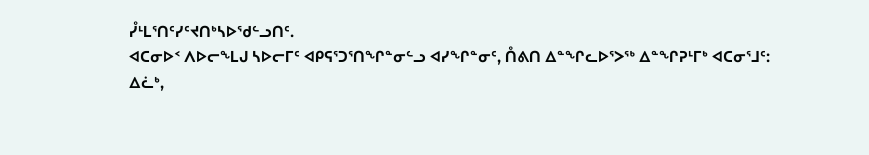ᓮᒻᒪᕐᑎᑦᓯᑦᔪᑎᒃᓴᐅᖁᓪᓗᑎᑦ.
ᐊᑕᓂᐅᑉ ᐱᐅᓕᖕᒪᒍ ᓴᐅᓕᒥᑦ ᐊᑭᕋᕐᑐᕐᑎᖏᓐᓂᓪᓗ ᐊᓯᖏᓐᓂᑦ, ᑍᕕᑎ ᐃᓐᖏᓚᐅᕐᐳᖅ ᐃᓐᖏᕈᒻᒥᒃ ᐊᑕᓂᕐᒧᑦ:
ᐃᓛᒃ,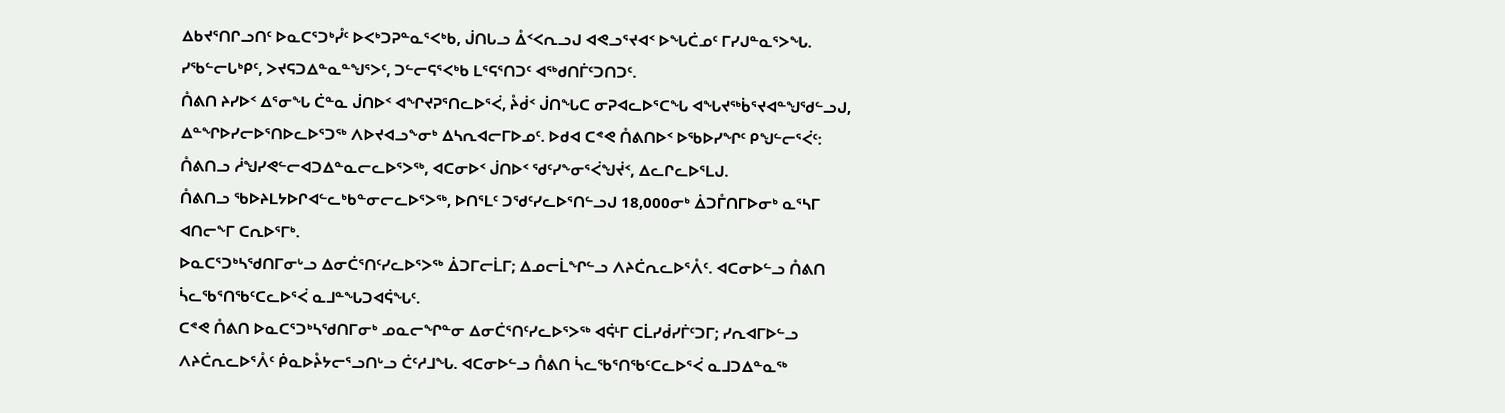ᐃᑲᔪᕐᑎᒋᓗᑎᑦ ᐅᓇᑕᕐᑐᒃᓮᑦ ᐅᐸᒃᑐᕈᓐᓇᕐᐸᒃᑲ, ᒎᑎᒐᓗ ᐂᑉᐸᕆᓗᒍ ᐊᕙᓗᕐᔪᐊᑉ ᐅᖓᑖᓄᑦ ᒥᓯᒍᓐᓇᕐᐳᖓ.
ᓯᖃᓪᓕᒐᒃᑭᑦ, ᐳᔪᕋᑐᐃᓐᓇᓐᖑᕐᐳᑦ, ᑐᓪᓕᕋᕐᐸᒃᑲ ᒪᕐᕋᕐᑎᑐᑦ ᐊᖅᑯᑎᒦᑦᑐᑎᑐᑦ.
ᑍᕕᑎ ᔨᓯᐅᑉ ᐃᕐᓂᖓ ᑖᓐᓇ ᒎᑎᐅᑉ ᐊᖏᔪᕈᕐᑎᓚᐅᕐᐹ, ᔧᑰᑉ ᒎᑎᖓᑕ ᓂᕈᐊᓚᐅᕐᑕᖓ ᐊᖓᔪᖅᑳᕐᔪᐊᓐᖑᖁᓪᓗᒍ, ᐃᓐᖏᐅᓯᓕᐅᕐᑎᐅᓚᐅᕐᑐᖅ ᐱᐅᔪᐊᓗᖕᓂᒃ ᐃᓴᕆᐊᓕᒥᐅᓄᑦ. ᐅᑯᐊ ᑕᕝᕙ ᑍᕕᑎᐅᑉ ᐅᖃᐅᓯᖏᑦ ᑭᖑᓪᓕᕐᐹᑦ:
ᑍᕕᑎᓗ ᓲᖑᓯᕙᓪᓕᐊᑐᐃᓐᓇᓕᓚᐅᕐᐳᖅ, ᐊᑕᓂᐅᑉ ᒎᑎᐅᑉ ᖁᑦᓯᖕᓂᕐᐹᖑᔫᑉ, ᐃᓚᒋᓚᐅᕐᒪᒍ.
ᑍᕕᑎᓗ ᖃᐅᔨᒪᔭᐅᒋᐊᓪᓚᒃᑲᓐᓂᓕᓚᐅᕐᐳᖅ, ᐅᑎᕐᒪᑦ ᑐᖁᑦᓯᓚᐅᕐᑎᓪᓗᒍ 18,000ᓂᒃ ᐄᑐᒤᑎᒥᐅᓂᒃ ᓇᕐᓴᒥ ᐊᑎᓕᖕᒥ ᑕᕆᐅᕐᒥᒃ.
ᐅᓇᑕᕐᑐᒃᓴᖁᑎᒥᓂᒡᓗ ᐃᓂᑖᕐᑎᑦᓯᓚᐅᕐᐳᖅ ᐄᑐᒥᓕᒫᒥ; ᐃᓄᓕᒫᖏᓪᓗ ᐱᔨᑖᕆᓚᐅᕐᐰᑦ. ᐊᑕᓂᐅᓪᓗ ᑍᕕᑎ ᓵᓚᖃᕐᑎᖃᑦᑕᓚᐅᕐᐹ ᓇᒧᓐᖓᑐᐊᕌᖓᑦ.
ᑕᕝᕙ ᑍᕕᑎ ᐅᓇᑕᕐᑐᒃᓴᖁᑎᒥᓂᒃ ᓄᓇᓕᖏᓐᓂ ᐃᓂᑖᕐᑎᑦᓯᓚᐅᕐᐳᖅ ᐊᕌᒻᒥ ᑕᒫᓯᑰᓯᒦᑦᑐᒥ; ᓯᕆᐊᒥᐅᓪᓗ ᐱᔨᑖᕆᓚᐅᕐᐰᑦ ᑮᓇᐅᔧᔭᓕᕐᓗᑎᒡᓗ ᑖᑦᓱᒧᖓ. ᐊᑕᓂᐅᓪᓗ ᑍᕕᑎ ᓵᓚᖃᕐᑎᖃᑦᑕᓚᐅᕐᐹ ᓇᒧᑐᐃᓐᓇᖅ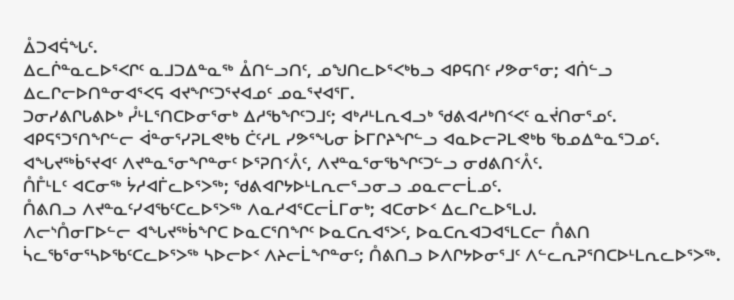ᐂᑐᐊᕌᖓᑦ.
ᐃᓚᒌᓐᓇᓚᐅᕐᐸᒋᑦ ᓇᒧᑐᐃᓐᓇᖅ ᐂᑎᓪᓗᑎᑦ, ᓄᖑᑎᓚᐅᕐᐸᒃᑲᓗ ᐊᑭᕋᑎᑦ ᓯᕗᓂᕐᓂ; ᐊᑏᓪᓗ ᐃᓚᒋᓕᐅᑎᓐᓂᐊᕐᐸᕋ ᐊᔪᖏᑦᑐᕐᔪᐊᓄᑦ ᓄᓇᕐᔪᐊᕐᒥ.
ᑐᓂᓯᕕᒋᒐᕕᐅᒃ ᓮᒻᒪᕐᑎᑕᐅᓂᕐᓂᒃ ᐃᓱᖃᖏᑦᑐᒧᑦ; ᐊᒃᓱᒻᒪᕆᐊᓗᒃ ᖁᕕᐊᓱᒃᑎᑉᐸᑦ ᓇᔫᑎᓂᕐᓄᑦ.
ᐊᑭᕋᕐᑐᕐᑎᖏᓪᓕ ᐋᓐᓂᕐᓯᕈᒪᕙᒃᑲ ᑖᑦᓱᒪ ᓯᕗᕐᖓᓂ ᐆᒥᒋᔨᖏᓪᓗ ᐊᓇᐅᓕᕈᒪᕙᒃᑲ ᖃᓄᐃᓐᓇᕐᑐᓄᑦ.
ᐊᖓᔪᖅᑳᕐᔪᐊᑦ ᐱᔪᓐᓇᕐᓂᖏᓐᓂᑦ ᐅᕐᕈᑎᑉᐰᑦ, ᐱᔪᓐᓇᕐᓂᖃᖏᑦᑐᓪᓗ ᓂᑯᕕᑎᑉᐰᑦ.
ᑍᒤᒻᒪᑦ ᐊᑕᓂᖅ ᔮᓱᐊᒦᓚᐅᕐᐳᖅ; ᖁᕕᐊᒋᔭᐅᒻᒪᕆᓕᕐᓗᓂᓗ ᓄᓇᓕᓕᒫᓄᑦ.
ᑍᕕᑎᓗ ᐱᔪᓐᓇᑦᓯᐊᖃᑦᑕᓚᐅᕐᐳᖅ ᐱᓇᓱᐊᕐᑕᓕᒫᒥᓂᒃ; ᐊᑕᓂᐅᑉ ᐃᓚᒋᓚᐅᕐᒪᒍ.
ᐱᓕᔅᑍᓂᒥᐅᓪᓕ ᐊᖓᔪᖅᑳᖏᑕ ᐅᓇᑕᕐᑎᖏᑦ ᐅᓇᑕᕆᐊᕐᐳᑦ, ᐅᓇᑕᕆᐊᑐᐊᕐᒪᑕᓕ ᑍᕕᑎ ᓵᓚᖃᕐᓂᕐᓴᐅᖃᑦᑕᓚᐅᕐᐳᖅ ᓴᐅᓕᐅᑉ ᐱᔨᓕᒫᖏᓐᓂᑦ; ᑍᕕᑎᓗ ᐅᐱᒋᔭᐅᓂᕐᒧᑦ ᐱᓪᓚᕆᕈᕐᑎᑕᐅᒻᒪᕆᓚᐅᕐᐳᖅ.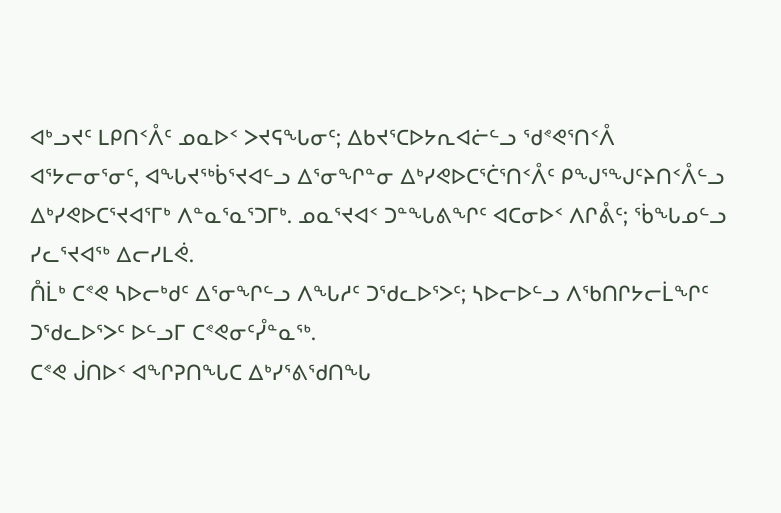ᐊᒃᓗᔪᑦ ᒪᑭᑎᑉᐰᑦ ᓄᓇᐅᑉ ᐳᔪᕋᖓᓂᑦ; ᐃᑲᔪᕐᑕᐅᔭᕆᐊᓖᓪᓗ ᖁᕝᕙᕐᑎᑉᐰ ᐊᕐᔭᓕᓂᕐᓂᑦ, ᐊᖓᔪᖅᑳᕐᔪᐊᓪᓗ ᐃᕐᓂᖏᓐᓂ ᐃᒃᓯᕙᐅᑕᕐᑖᕐᑎᑉᐰᑦ ᑭᖑᕐᖑᑦᔨᑎᑉᐰᓪᓗ ᐃᒃᓯᕙᐅᑕᕐᔪᐊᕐᒥᒃ ᐱᓐᓇᕐᓇᕐᑐᒥᒃ. ᓄᓇᕐᔪᐊᑉ ᑐᓐᖓᕕᖏᑦ ᐊᑕᓂᐅᑉ ᐱᒋᕔᑦ; ᖄᖓᓄᓪᓗ ᓯᓚᕐᔪᐊᖅ ᐃᓕᓯᒪᕚ.
ᑍᒫᒃ ᑕᕝᕙ ᓴᐅᓕᒃᑯᑦ ᐃᕐᓂᖏᓪᓗ ᐱᖓᓱᑦ ᑐᖁᓚᐅᕐᐳᑦ; ᓴᐅᓕᐅᓪᓗ ᐱᖃᑎᒋᔭᓕᒫᖏᑦ ᑐᖁᓚᐅᕐᐳᑦ ᐅᓪᓗᒥ ᑕᕝᕙᓂᑦᓮᓐᓇᖅ.
ᑕᕝᕙ ᒎᑎᐅᑉ ᐊᖏᕈᑎᖓᑕ ᐃᒃᓯᕐᕕᖁᑎᖓ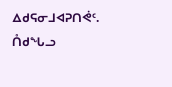ᐃᑯᕋᓂᒧᐊᕈᑎᕚᑦ. ᑍᑯᖓᓗ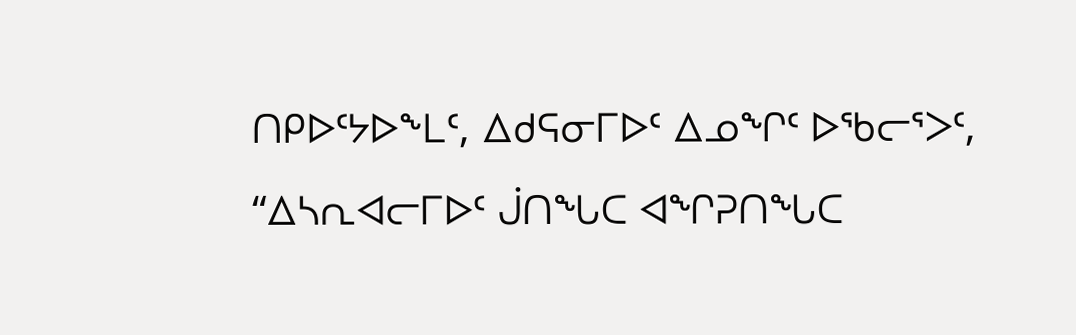ᑎᑭᐅᑦᔭᐅᖕᒪᑦ, ᐃᑯᕋᓂᒥᐅᑦ ᐃᓄᖏᑦ ᐅᖃᓕᕐᐳᑦ, “ᐃᓴᕆᐊᓕᒥᐅᑦ ᒎᑎᖓᑕ ᐊᖏᕈᑎᖓᑕ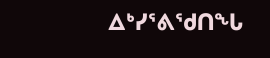ᐃᒃᓯᕐᕕᖁᑎᖓ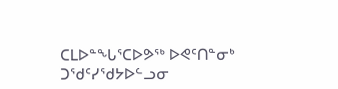ᑕᒪᐅᓐᖓᕐᑕᐅᕗᖅ ᐅᕙᑦᑎᓐᓂᒃ ᑐᖁᑦᓯᖁᔭᐅᓪᓗᓂ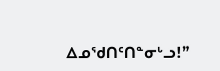ᐃᓄᖁᑎᑦᑎᓐᓂᒡᓗ!”